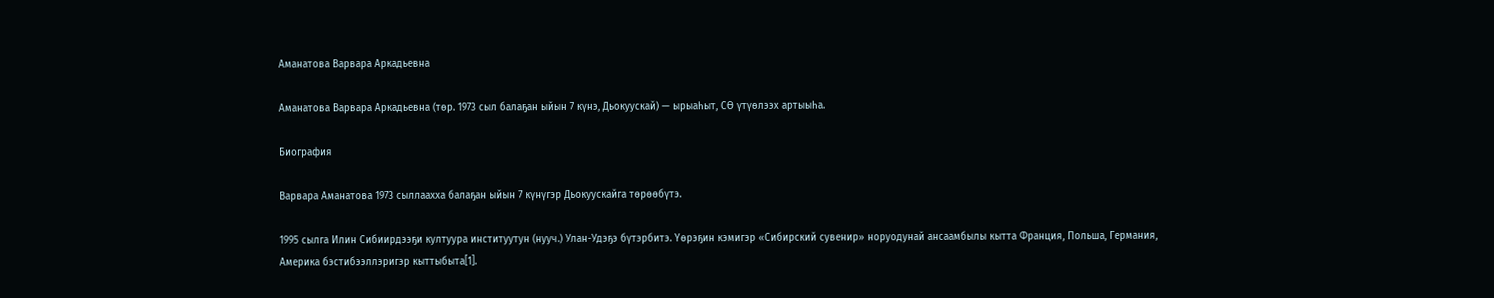Аманатова Варвара Аркадьевна

Аманатова Варвара Аркадьевна (төр. 1973 сыл балаҕан ыйын 7 күнэ, Дьокуускай) — ырыаһыт, СӨ үтүөлээх артыыһа.

Биография

Варвара Аманатова 1973 сыллаахха балаҕан ыйын 7 күнүгэр Дьокуускайга төрөөбүтэ.

1995 сылга Илин Сибиирдээҕи култуура институутун (нууч.) Улан-Удэҕэ бүтэрбитэ. Үөрэҕин кэмигэр «Сибирский сувенир» норуодунай ансаамбылы кытта Франция, Польша, Германия, Америка бэстибээллэригэр кыттыбыта[1].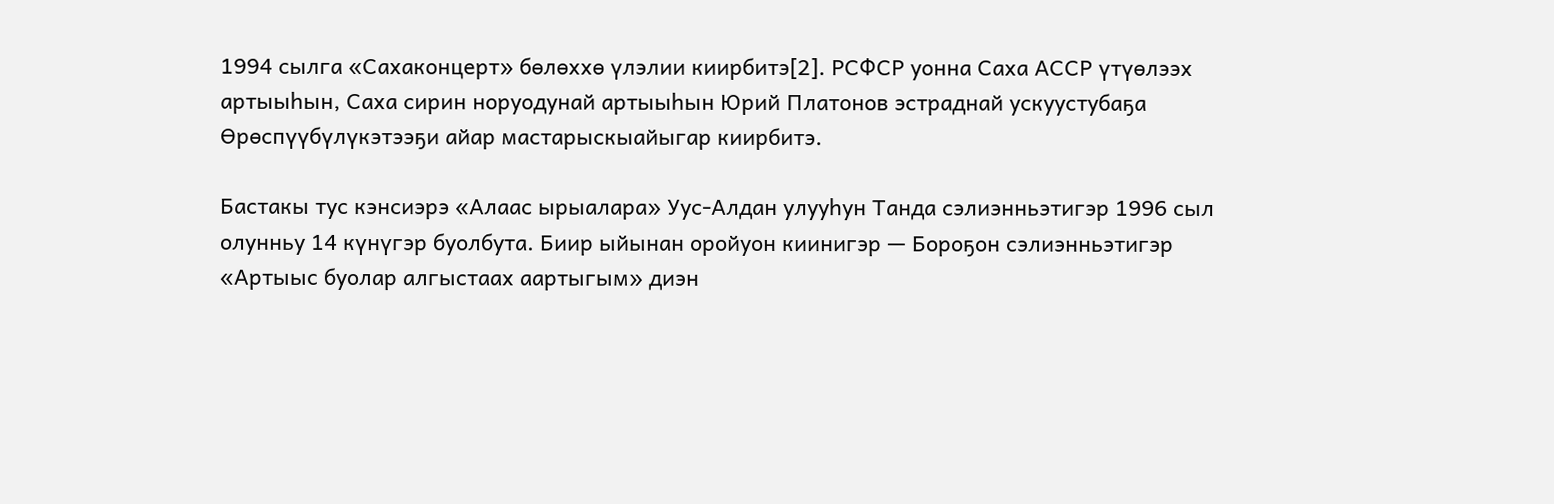1994 сылга «Сахаконцерт» бөлөххө үлэлии киирбитэ[2]. РСФСР уонна Саха АССР үтүөлээх артыыһын, Саха сирин норуодунай артыыһын Юрий Платонов эстраднай ускуустубаҕа Өрөспүүбүлүкэтээҕи айар мастарыскыайыгар киирбитэ.

Бастакы тус кэнсиэрэ «Алаас ырыалара» Уус-Алдан улууһун Танда сэлиэнньэтигэр 1996 сыл олунньу 14 күнүгэр буолбута. Биир ыйынан оройуон киинигэр — Бороҕон сэлиэнньэтигэр «Артыыс буолар алгыстаах аартыгым» диэн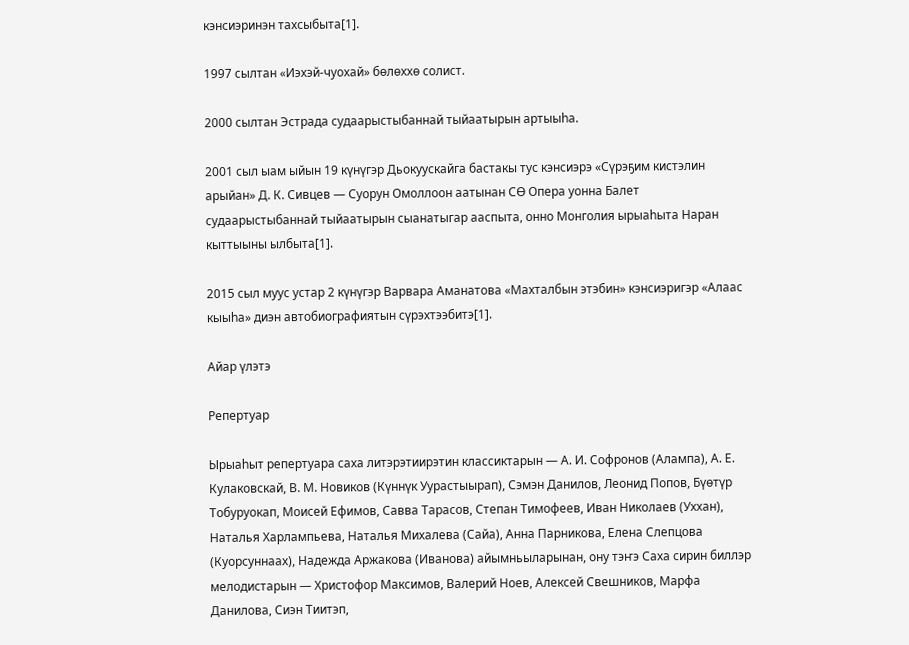кэнсиэринэн тахсыбыта[1].

1997 сылтан «Иэхэй-чуохай» бөлөххө солист.

2000 сылтан Эстрада судаарыстыбаннай тыйаатырын артыыһа.

2001 сыл ыам ыйын 19 күнүгэр Дьокуускайга бастакы тус кэнсиэрэ «Сүрэҕим кистэлин арыйан» Д. К. Сивцев — Суорун Омоллоон аатынан СӨ Опера уонна Балет судаарыстыбаннай тыйаатырын сыанатыгар ааспыта, онно Монголия ырыаһыта Наран кыттыыны ылбыта[1].

2015 сыл муус устар 2 күнүгэр Варвара Аманатова «Махталбын этэбин» кэнсиэригэр «Алаас кыыһа» диэн автобиографиятын сүрэхтээбитэ[1].

Айар үлэтэ

Репертуар

Ырыаһыт репертуара саха литэрэтиирэтин классиктарын — А. И. Софронов (Алампа), А. Е. Кулаковскай, В. М. Новиков (Күннүк Уурастыырап), Сэмэн Данилов, Леонид Попов, Бүөтүр Тобуруокап, Моисей Ефимов, Савва Тарасов, Степан Тимофеев, Иван Николаев (Уххан), Наталья Харлампьева, Наталья Михалева (Сайа), Анна Парникова, Елена Слепцова (Куорсуннаах), Надежда Аржакова (Иванова) айымньыларынан, ону тэҥэ Саха сирин биллэр мелодистарын — Христофор Максимов, Валерий Ноев, Алексей Свешников, Марфа Данилова, Сиэн Тиитэп,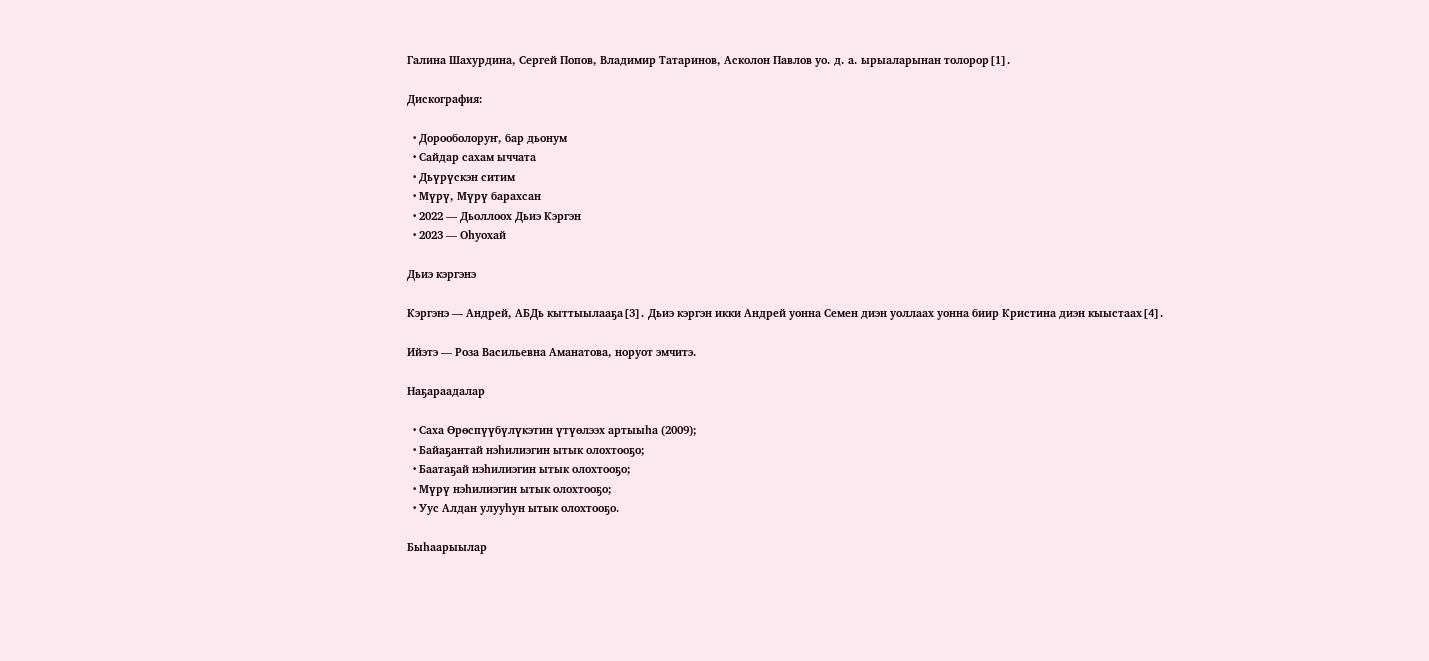Галина Шахурдина, Сергей Попов, Владимир Татаринов, Асколон Павлов уо. д. а. ырыаларынан толорор[1].

Дискография:

  • Дорооболоруҥ, бар дьонум
  • Сайдар сахам ыччата
  • Дьүрүскэн ситим
  • Мүрү, Мүрү барахсан
  • 2022 — Дьоллоох Дьиэ Кэргэн
  • 2023 — Оһуохай

Дьиэ кэргэнэ

Кэргэнэ — Андрей, АБДь кыттыылааҕа[3]. Дьиэ кэргэн икки Андрей уонна Семен диэн уоллаах уонна биир Кристина диэн кыыстаах[4].

Ийэтэ — Роза Васильевна Аманатова, норуот эмчитэ.

Наҕараадалар

  • Саха Өрөспүүбүлүкэтин үтүөлээх артыыһа (2009);
  • Байаҕантай нэһилиэгин ытык олохтооҕо;
  • Баатаҕай нэһилиэгин ытык олохтооҕо;
  • Мүрү нэһилиэгин ытык олохтооҕо;
  • Уус Алдан улууһун ытык олохтооҕо.

Быһаарыылар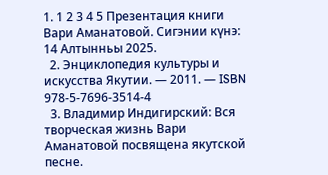1. 1 2 3 4 5 Презентация книги Вари Аманатовой. Сигэнии күнэ: 14 Алтынньы 2025.
  2. Энциклопедия культуры и искусства Якутии. — 2011. — ISBN 978-5-7696-3514-4
  3. Владимир Индигирский: Вся творческая жизнь Вари Аманатовой посвящена якутской песне.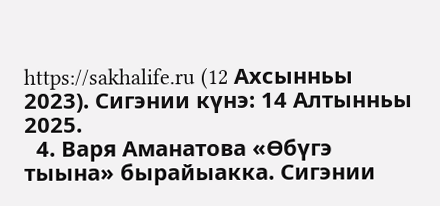https://sakhalife.ru (12 Ахсынньы 2023). Сигэнии күнэ: 14 Алтынньы 2025.
  4. Варя Аманатова «Өбүгэ тыына» бырайыакка. Сигэнии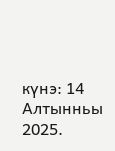күнэ: 14 Алтынньы 2025.